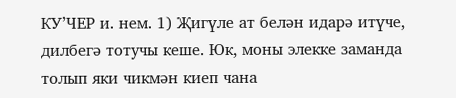КУ’ЧЕР и. нем. 1) Җигүле ат белән идарә итүче, дилбегә тотучы кеше. Юк, моны элекке заманда толып яки чикмән киеп чана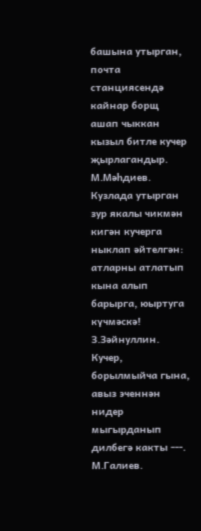башына утырган, почта станциясендә кайнар борщ ашап чыккан кызыл битле кучер җырлагандыр. М.Мәһдиев. Кузлада утырган зур якалы чикмән кигән кучерга ныклап әйтелгән: атларны атлатып кына алып барырга, юыртуга күчмәскә! З.Зәйнуллин. Кучер, борылмыйча гына, авыз эченнән нидер мыгырданып дилбегә какты ---. М.Галиев.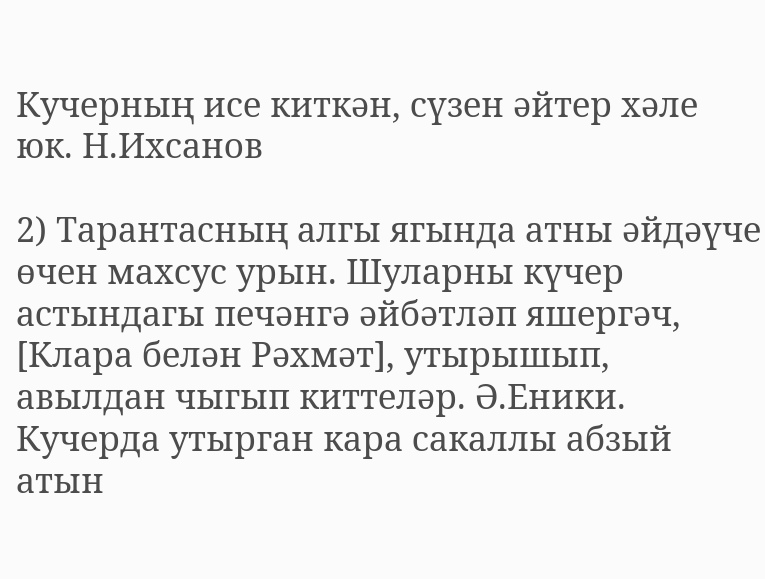Кучерның исе киткән, сүзен әйтер хәле юк. Н.Ихсанов

2) Тарантасның алгы ягында атны әйдәүче өчен махсус урын. Шуларны күчер астындагы печәнгә әйбәтләп яшергәч, [Клара белән Рәхмәт], утырышып, авылдан чыгып киттеләр. Ә.Еники. Кучерда утырган кара сакаллы абзый атын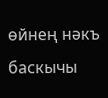өйнең нәкъ баскычы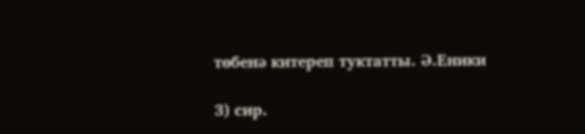төбенә китереп туктатты. Ә.Еники

3) сир.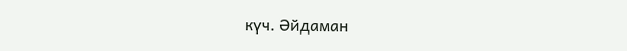күч. Әйдаман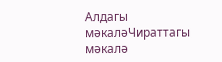Алдагы мәкаләЧираттагы мәкалә